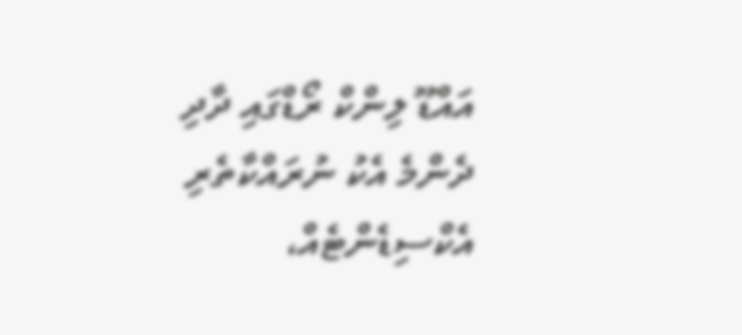އައްޑޫ ލިންކް ރޯޑްގައި ދާދި ދެންމެ އެކު ނުރައްކާތެރި އެކްސިޑެންޓެއް،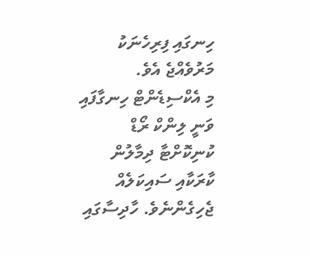ހިނގައި ފިރިހެނަކު މަރުވެއްޖެ އެވެ.
މި އެކްސިޑެންޓް ހިނގާފައި ވަނީ ލިންކް ރޯޑް ކުނިކޮށްޓާ ދިމާލުން ކާރަކާއި ސައިކަލެއް ޖެހިގެންނެވެ. ހާދިސާގައި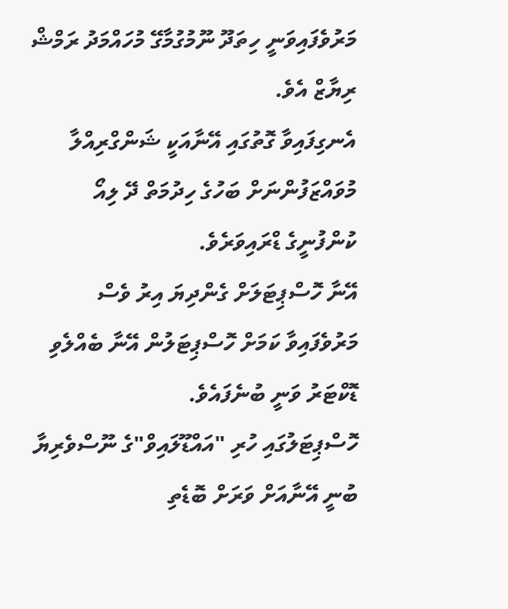މަރުވެފައިވަނީ ހިތަދޫ ނޫމުގުމާގޭ މުހައްމަދު ރަމްޝް ރިޔާޒް އެވެ.
އެނގިފައިވާ ގޮތުގައި އޭނާއަކީ ޝަންގްރިއްލާ މުވައްޒަފުންނަށް ބަހުގެ ހިދުމަތް ދޭ ލިއޯ ކުންފުނީގެ ޑްރައިވަރެވެ.
އޭނާ ހޮސްޕިޓަލަށް ގެންދިޔަ އިރު ވެސް މަރުވެފައިވާ ކަމަށް ހޮސްޕިޓަލުން އޭނާ ބެއްލެވި ޑޮކްޓަރު ވަނީ ބުނެފައެވެ.
ހޮސްޕިޓަލުގައި ހުރި "އައްޑޫލައިވް"ގެ ނޫސްވެރިޔާ ބުނީ އޭނާއަށް ވަރަށް ބޮޑެތި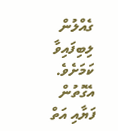ގެއްލުން ލިބިފައިވާ ކަމަށެވެ. އެގޮތުން ފަޔާއި އަތް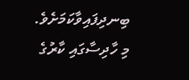ބިނދިފައިވާކަމަށެވެ.
މި ހާދިސާގައި ކާރުގެ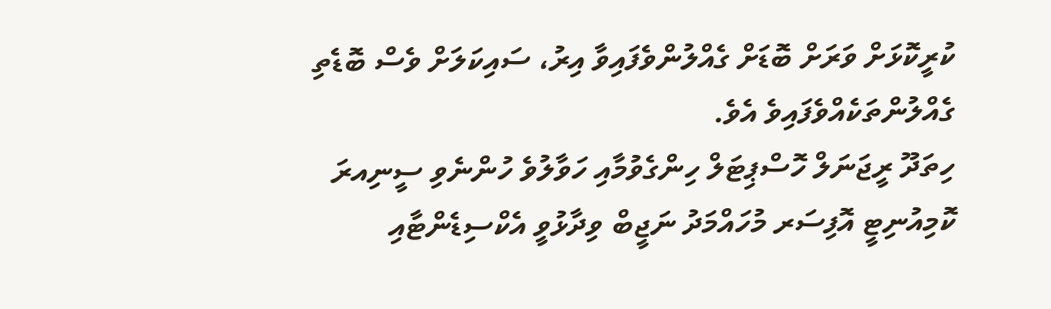ކުރީކޮޅަށް ވަރަށް ބޮޑަށް ގެއްލުންވެފައިވާ އިރު، ސައިކަލަށް ވެސް ބޮޑެތި ގެއްލުންތަކެއްވެފައިވެ އެވެ.
ހިތަދޫ ރީޖަނަލް ހޮސްޕިޓަލް ހިންގެވުމާއި ހަވާލުވެ ހުންނެވި ސީނިއރަ ކޮމިއުނިޓީ އޮފިސަރ މުހައްމަދު ނަޖީބް ވިދާޅުވީ އެކްސިޑެންޓާއި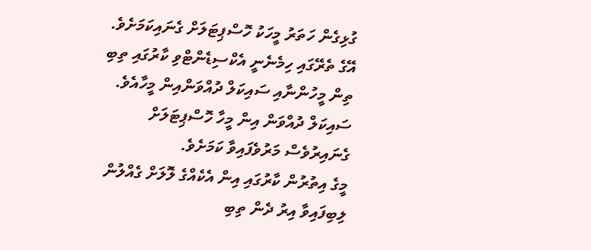ގުޅިގެން ހަތަރު މީހަކު ހޮސްޕިޓަލަށް ގެނައިކަމަށެވެ. އޭގެ ތެރޭގައި ހިމެނެނީ އެކްސިޑެންޓްވި ކާރުގައި ތިބި ތިން މީހުންނާއި ސައިކަލް ދުއްވަންއިން މީހާއެވެ. ސައިކަލް ދުއްވަން އިން މީހާ ހޮސްޕިޓަލަށް ގެނައިރުވެސް މަރުވެފައިވާ ކަމަށެވެ.
މީގެ އިތުރުން ކާރުގައި އިން އެކެއްގެ ލޮލަށް ގެއްލުން ލިބިފައިވާ އިރު ދެން ތިބި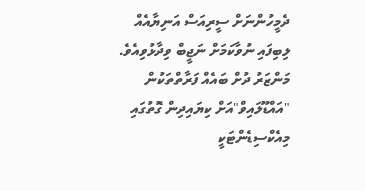ދެމީހުންނަށް ސީރިއަސް އަނިޔާއެއް ލިބިފައި ނުވާކަމަށް ނަޖީބް ވިދާޅުވިއެވެ.
މަންޒަރު ދުށް ބައެއް ފަރާތްތަކުން "އައްޑޫލައިވް"އަށް ކިޔައިދިން ގޮތުގައި މިއެކްސިޑެންޓަކީ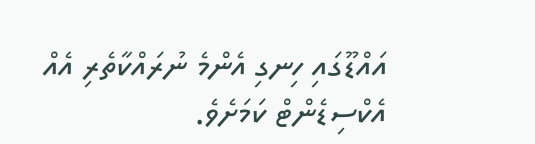އައްޑޫގައި ހިނގި އެންމެ ނުރައްކާތެރި އެއް އެކްސިޑެންޓް ކަމަށެވެ.